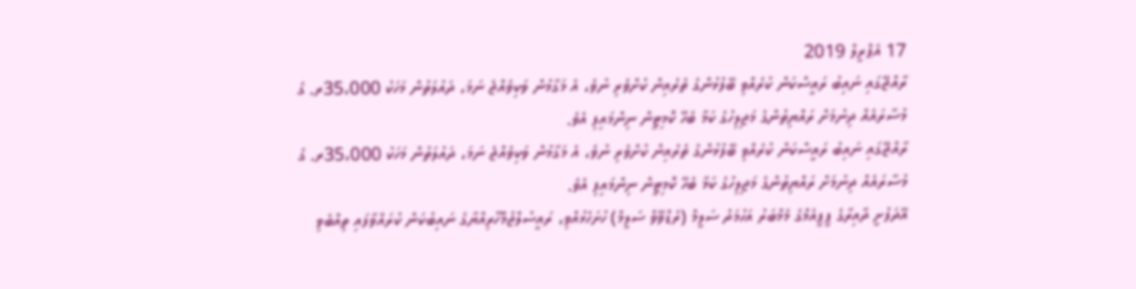17 އެޕްރީލް 2019
ރާއްޖޭގައި ނައިބު ރައީސްކަން ކުރެއްވި ބޭފުޅުންގެ ތެރެއިން ކުށްވެރި ނުވެ، އެ މަގާމުން ވަކިވެއްޖެ ނަމަ، ދައުލަތުން މަހަކު 35،000ރ. ގެ މުސާރައެއް ދިނުމަށް ރައްޔިތުންގެ މަޖިލިހުގެ ކަމާ ބެހޭ ކޮމިޓީން ނިންމައިފި އެވެ.
ރާއްޖޭގައި ނައިބު ރައީސްކަން ކުރެއްވި ބޭފުޅުންގެ ތެރެއިން ކުށްވެރި ނުވެ، އެ މަގާމުން ވަކިވެއްޖެ ނަމަ، ދައުލަތުން މަހަކު 35،000ރ. ގެ މުސާރައެއް ދިނުމަށް ރައްޔިތުންގެ މަޖިލިހުގެ ކަމާ ބެހޭ ކޮމިޓީން ނިންމައިފި އެވެ.
އޭދަފުށީ ދާއިރާގެ ޕީޕީއެމްގެ މެމްބަރު އަހުމަދު ސަލީމް (ރެޑްވޭވް ސަލީމް) ހުށަހެޅުއްވި، ރައީސުލްޖުމްހޫރިއްޔާގެ ނައިބުކަން ކުރައްވާފައި ތިއްބެވި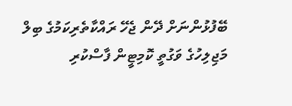ބޭފުޅުންނަށް ދޭން ޖެހޭ ރައްކާތެރިކަމުގެ ބިލް މަޖިލިހުގެ ވަގުތީ ކޮމިޓީން ފާސްކުރި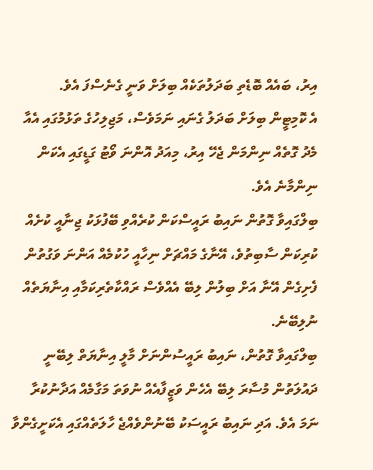އިރު، ބައެއް ބޮޑެތި ބަދަލުތަކެއް ބިލަށް ވަނީ ގެނެސްފަ އެވެ.
އެ ކޮމިޓީން ބިލަށް ބަދަލު ގެނައި ނަމަވެސް، މަޖިލިހުގެ ތަޅުމުގައި އެއާ މެދު ގޮތެއް ނިންމަން ޖެހޭ އިރު، މިއަދު އޮންނަ ވޯޓު ގަޑީގައި އެކަން ނިންމާނެ އެވެ.
ބިލްގައިވާ ގޮތުން ނައިބު ރައީސްކަން ކުރެއްވި ބޭފުޅަކު ޖިނާއީ ކުށެއް ކުރިކަން ސާބިތުވެ، އޭނާގެ މައްޗަށް ނިހާއީ ހުކުމެއް އަންނަ ވަގުތުން ފެށިގެން އޭނާ އަށް ބިލުން ލިބޭ އެއްވެސް ރައްކާތެރިކަމާއި އިނާޔަތެއް ނުލިބޭނެ.
ބިލްގައިވާ ގޮތުން، ނައިބު ރައީސުންނަށް މާލީ އިނާޔަތް ލިބޭނީ ދައުލަތުން މުސާރަ ލިބޭ އެހެން ވަޒީފާއެއް ނުވަތަ މަގާމެއް އަދާނުކުރާ ނަމަ އެވެ. އަދި ނައިބު ރައީސަކު ބޭނުންވެއްޖެ ހާލަތެއްގައި އެކަށީގެންވާ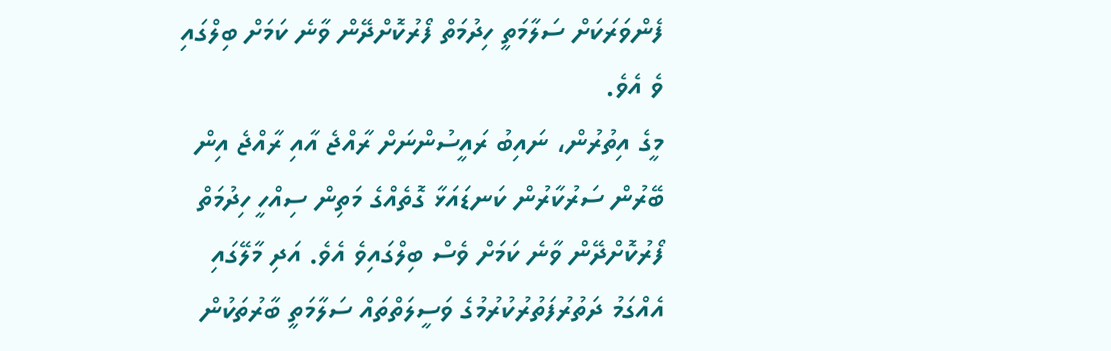ފެންވަރަކަށް ސަލާމަތީ ހިދުމަތް ފޯރުކޮށްދޭން ވާނެ ކަމަށް ބިލްގައި ވެ އެވެ.
މީގެ އިތުރުން، ނައިބު ރައީސުންނަށް ރާއްޖެ އާއި ރާއްޖެ އިން ބޭރުން ސަރުކާރުން ކަނޑައަޅާ ގޮތެއްގެ މަތިން ސިއްހީ ހިދުމަތް ފޯރުކޮށްދޭން ވާނެ ކަމަށް ވެސް ބިލްގައިވެ އެވެ. އަދި މާލޭގައި އެއްގަމު ދަތުރުފަތުރުކުރުމުގެ ވަސީލަތްތައް ސަލާމަތީ ބާރުތަކުން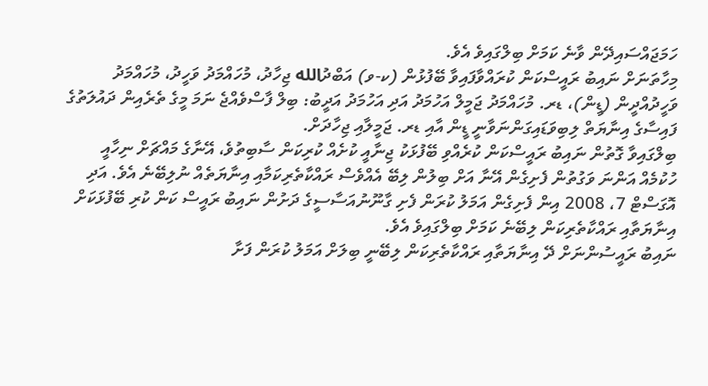ހަމަޖައްސައިދޭން ވާނެ ކަމަށް ބިލްގައިވެ އެވެ.
މިހާތަނަށް ނައިބު ރައީސްކަން ކުރައްވާފައިވާ ބޭފުޅުން (ކ-ވ) އަބްދުالله ޖިހާދު، މުހައްމަދު ވަހީދު، މުހައްމަދު ވަހީދުއްދީން (ޑީން)، ޑރ. މުހައްމަދު ޖަމީލް އަހުމަދު އަދި އަހުމަދު އަދީބު: ބިލް ފާސްވެއްޖެ ނަމަ މީގެ ތެރެއިން ދައުލަތުގެ ފައިސާގެ އިނާޔަތް ލިބިވަޑައިގަންނަވާނީ ޑީން އާއި ޑރ. ޖަމީލާއި ޖިހާދަށް.
ބިލްގައިވާ ގޮތުން ނައިބު ރައީސްކަން ކުރެއްވި ބޭފުޅަކު ޖިނާއީ ކުށެއް ކުރިކަން ސާބިތުވެ، އޭނާގެ މައްޗަށް ނިހާއީ ހުކުމެއް އަންނަ ވަގުތުން ފެށިގެން އޭނާ އަށް ބިލުން ލިބޭ އެއްވެސް ރައްކާތެރިކަމާއި އިނާޔަތެއް ނުލިބޭނެ އެވެ. އަދި އޮގަސްޓް 7، 2008 އިން ފެށިގެން އަމަލު ކުރަން ފެށި ގާނޫނުއަސާސީގެ ދަށުން ނައިބު ރައީސް ކަން ކުރި ބޭފުޅަކަށް އިނާޔަތާއި ރައްކާތެރިކަން ލިބޭނެ ކަމަށް ބިލްގައިވެ އެވެ.
ނައިބު ރައީސުންނަށް ދޭ އިނާޔަތާއި ރައްކާތެރިކަން ލިބޭނީ ބިލަށް އަމަލު ކުރަން ފަށާ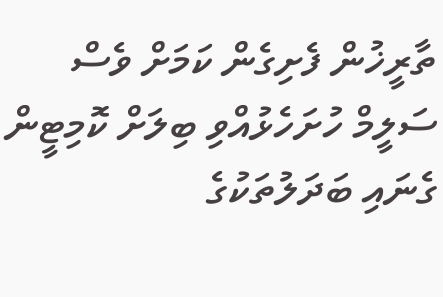ތާރީޚުން ފެށިގެން ކަމަށް ވެސް ސަލީމް ހުށަހެޅުއްވި ބިލަށް ކޮމިޓީން ގެނައި ބަދަލުތަކުގެ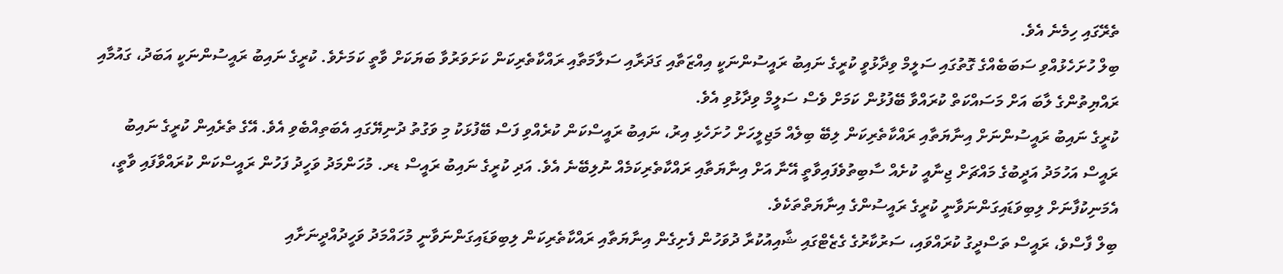ތެރޭގައި ހިމެނެ އެވެ.
ބިލް ހުށަހެޅުއްވި ސަބަބެއްގެ ގޮތުގައި ސަލީމް ވިދާޅުވީ ކުރީގެ ނައިބު ރައީސުންނަކީ އިއްޒަތާއި ގަދަރާއި ސަލާމަތާއި ރައްކާތެރިކަން ކަށަވަރުވާ ބަޔަކަށް ވާތީ ކަމަށެވެ. ކުރީގެ ނައިބު ރައީސުންނަކީ އަބަދު، ގައުމާއި ރައްޔިތުންގެ ލާބަ އަށް މަސައްކަތް ކުރައްވާ ބޭފުޅުން ކަމަށް ވެސް ސަލީމް ވިދާޅުވި އެވެ.
ކުރީގެ ނައިބު ރައީސުންނަށް އިނާޔަތާއި ރައްކާތެރިކަން ލިބޭ ބިލެއް މަޖިލީހަށް ހުށަހެޅި އިރު، ނައިބު ރައީސްކަން ކުރެއްވި ފަސް ބޭފުޅަކު މި ވަގުތު ދުނިޔޭގައި އެބަތިއްބެވި އެވެ. އޭގެ ތެރެއިން ކުރީގެ ނައިބު ރައީސް އަހުމަދު އަދީބުގެ މައްޗަށް ޖިނާއީ ކުށެއް ސާބިތުވެފައިވާތީ އޭނާ އަށް އިނާޔަތާއި ރައްކާތެރިކަމެއް ނުލިބޭނެ އެވެ. އަދި ކުރީގެ ނައިބު ރައީސް ޑރ. މުހަންމަދު ވަހީދު ފަހުން ރައީސްކަން ކުރައްވާފައި ވާތީ، އެމަނިކުފާނަށް ލިބިވަޑައިގަންނަވާނީ ކުރީގެ ރައީސުންގެ އިނާޔަތްތަކެވެ.
ބިލް ފާސްވެ، ރައީސް ތަސްދީގު ކުރައްވައި، ސަރުކާރުގެ ގެޒެޓްގައި ޝާއިއުކުރާ ދުވަހުން ފެށިގެން އިނާޔަތާއި ރައްކާތެރިކަން ލިބިވަޑައިގަންނަވާނީ މުހައްމަދު ވަހީދުއްދީނަށާއި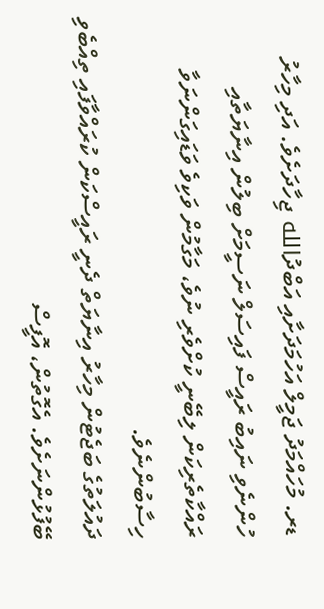ޑރ. މުހައްމަދު ޖަމީލް އަހުމަދަށާއި އަބްދުالله ޖިހާދަށެވެ. އަދި މިހާރު ހުންނެވި ނައިބު ރައީސް ފައިސަލް ނަސީމަށް ބިލުން އިނާޔަތާއި ރައްކާތެރިކަން ލިބޭނީ ކުށްވެރި ނުވެ، މަގާމުން ވަކިވެ ވަޑައިގަންނަވާ ހިސާބުންނެވެ.
ދައުލަތުގެ ބަޖެޓުން މިހާރު އިނާޔަތް ދެނީ ރައީސްކަން ކުރައްވާފައި ތިއްބެވި ބޭފުޅުންނަށެވެ. އެގޮތުން، އޮފީސް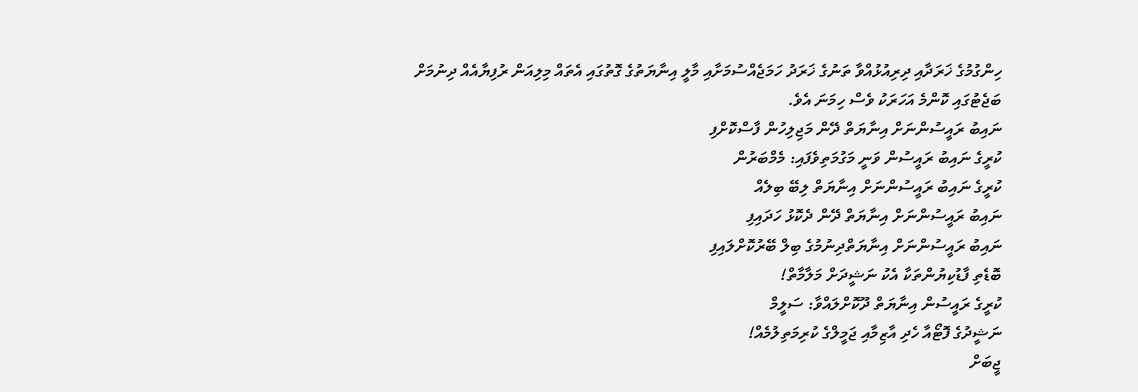ހިންގުމުގެ ޚަރަދާއި ދިރިއުޅުއްވާ ތަނުގެ ޚަރަދު ހަމަޖެއްސުމަށާއި މާލީ އިނާޔަތުގެ ގޮތުގައި އެތައް މިލިއަން ރުފިޔާއެއް ދިނުމަށް ބަޖެޓުގައި ކޮންމެ އަހަރަކު ވެސް ހިމަނަ އެވެ.
ނައިބު ރައީސުންނަށް އިނާޔަތް ދޭން މަޖިލިހުން ފާސްކޮށްފި
ކުރީގެ ނައިބު ރައީސުން ވަނީ މަގުމަތިވެފައި: މެމްބަރުން
ކުރީގެ ނައިބު ރައީސުންނަށް އިނާޔަތް ލިބޭ ބިލެއް
ނައިބު ރައީސުންނަށް އިނާޔަތް ދޭން ދެކޮޅު ހަދައިފި
ނައިބު ރައީސުންނަށް އިނާޔަތްދިނުމުގެ ބިލް ބޭރުކޮށްލައިފި
ބޮޑެތި ފާޑުކިޔުންތަކާ އެކު ނަޝީދަށް މަލާމާތް!
ކުރީގެ ރައީސުން އިނާޔަތް ދޫކޮށްލައްވާ: ސަލީމް
ނަޝީދުގެ ފޮޓޯއާ ހެދި އާޒިމާއި ޖަމީލްގެ ކުރިމަތިލުމެއް!
ޖީބަށް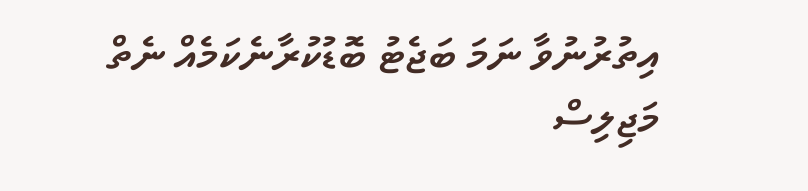އިތުރުނުވާ ނަމަ ބަޖެޓު ބޮޑުކުރާނެކަމެއް ނެތް
މަޖިލިސް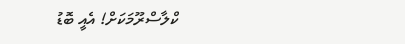ކްލާސްރޫމަކަށް! އެއީ ބޮޑު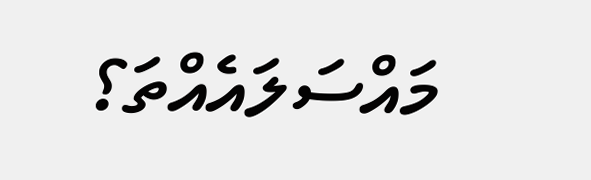މައްސަލައެއްތަ؟